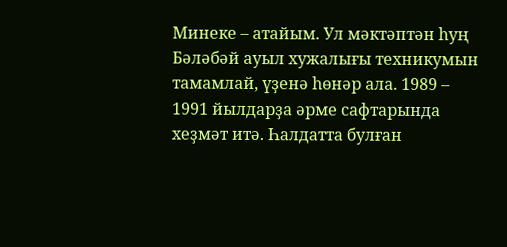Минеке – атайым. Ул мәктәптән һуң Бәләбәй ауыл хужалығы техникумын тамамлай, үҙенә һөнәр ала. 1989 – 1991 йылдарҙа әрме сафтарында хеҙмәт итә. Һалдатта булған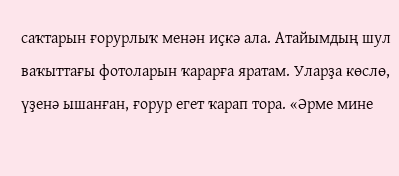саҡтарын ғорурлыҡ менән иҫкә ала. Атайымдың шул ваҡыттағы фотоларын ҡарарға яратам. Уларҙа көслө, үҙенә ышанған, ғорур егет ҡарап тора. «Әрме мине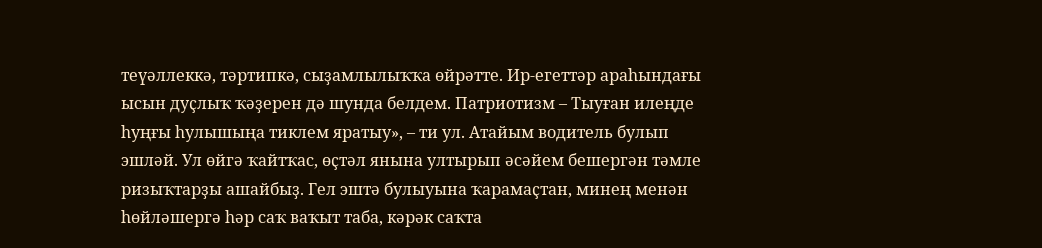теүәллеккә, тәртипкә, сыҙамлылыҡҡа өйрәтте. Ир-егеттәр араһындағы ысын дуҫлыҡ ҡәҙерен дә шунда белдем. Патриотизм – Тыуған илеңде һуңғы һулышыңа тиклем яратыу», – ти ул. Атайым водитель булып эшләй. Ул өйгә ҡайтҡас, өҫтәл янына ултырып әсәйем бешергән тәмле ризыҡтарҙы ашайбыҙ. Гел эштә булыуына ҡарамаҫтан, минең менән һөйләшергә һәр саҡ ваҡыт таба, кәрәк саҡта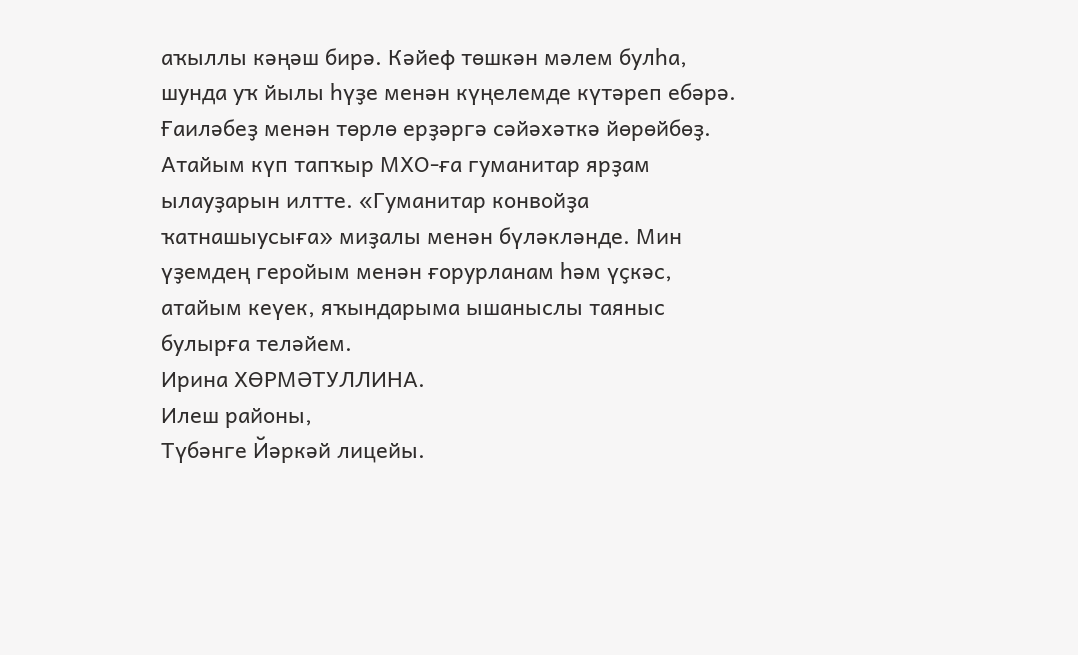аҡыллы кәңәш бирә. Кәйеф төшкән мәлем булһа, шунда уҡ йылы һүҙе менән күңелемде күтәреп ебәрә. Ғаиләбеҙ менән төрлө ерҙәргә сәйәхәткә йөрөйбөҙ. Атайым күп тапҡыр МХО-ға гуманитар ярҙам ылауҙарын илтте. «Гуманитар конвойҙа ҡатнашыусыға» миҙалы менән бүләкләнде. Мин үҙемдең геройым менән ғорурланам һәм үҫкәс, атайым кеүек, яҡындарыма ышаныслы таяныс булырға теләйем.
Ирина ХӨРМӘТУЛЛИНА.
Илеш районы,
Түбәнге Йәркәй лицейы.